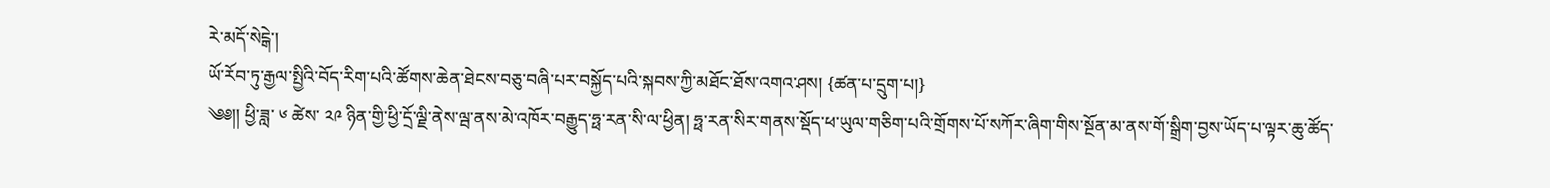རེ་མདོ་སེངྒེ་།
ཡོ་རོབ་ཏུ་རྒྱལ་སྤྱིའི་བོད་རིག་པའི་ཚོགས་ཆེན་ཐེངས་བཅུ་བཞི་པར་བསྐྱོད་པའི་སྐབས་ཀྱི་མཐོང་ཐོས་འགའ་ཤས། {ཚན་པ་དྲུག་པ།}
༄༅།། ཕྱི་ཟླ་ ༦ ཚེས་ ༢༩ ཉིན་གྱི་ཕྱི་དྲོ་ལྗི་ནེས་ལྦ་ནས་མེ་འཁོར་བརྒྱུད་ཧྥ་རན་སི་ལ་ཕྱིན། ཧྥ་རན་སིར་གནས་སྡོད་ཕ་ཡུལ་གཅིག་པའི་གྲོགས་པོ་སཀོར་ཞིག་གིས་སྔོན་མ་ནས་གོ་སྒྲིག་བྱས་ཡོད་པ་ལྟར་ཆུ་ཚོད་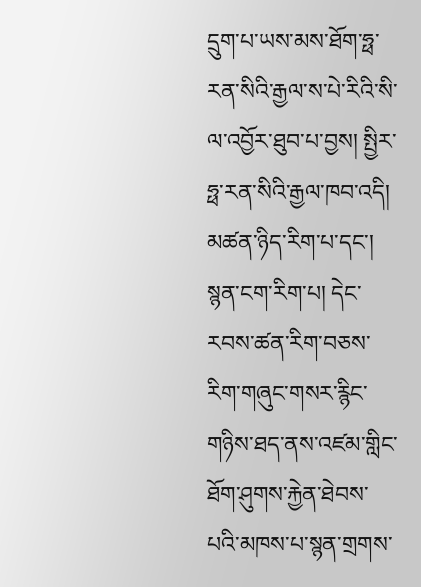དྲུག་པ་ཡས་མས་ཐོག་ཧྥ་རན་སིའི་རྒྱལ་ས་པེ་རིའི་སི་ལ་འབྱོར་ཐུབ་པ་བྱས། སྤྱིར་ཧྥ་རན་སིའི་རྒྱལ་ཁབ་འདི། མཚན་ཉིད་རིག་པ་དང་། སྙན་ངག་རིག་པ། དེང་རབས་ཚན་རིག་བཅས་རིག་གཞུང་གསར་རྙིང་གཉིས་ཐད་ནས་འཛམ་གླིང་ཐོག་ཤུགས་རྐྱེན་ཐེབས་པའི་མཁས་པ་སྙན་གྲགས་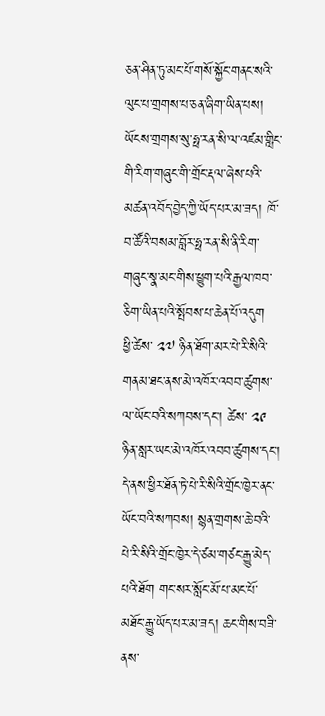ཅན་ཤིན་ཏུ་མང་པོ་གསོ་སྐྱོང་གནང་སའི་ལུང་པ་གྲགས་པ་ཅན་ཞིག་ཡིན་པས། ཡོངས་གྲགས་སུ་ཧྥ་རན་སི་ལ་འཛམ་གླིང་གི་རིག་གཞུང་གི་གྲོང་རྡལ་ཞེས་པའི་མཚན་འབོད་བྱེད་ཀྱི་ཡོད་པར་མ་ཟད། ཁོ་བ་ཚོའི་བསམ་བློར་ཧྥ་རན་སི་ནི་རིག་གཞུང་སྣ་མང་གིས་ཕྱུག་པའི་རྒྱལ་ཁབ་ཅིག་ཡིན་པའི་སྤོབས་པ་ཆེན་པོ་འདུག
ཕྱི་ཚེས་ ༢༧ ཉིན་ཐོག་མར་པེ་རི་སིའི་གནམ་ཐང་ནས་མེ་འཁོར་འབབ་ཚུགས་ལ་ཡོང་བའི་སཀབས་དང་། ཚེས་ ༢༩ ཉིན་སླར་ཡང་མེ་འཁོར་འབབ་ཚུགས་དང་། དེ་ནས་ཕྱིར་ཐོན་ཏེ་པེ་རི་སིའི་གྲོང་ཁྱེར་ནང་ཡོང་བའི་སཀབས། སྙན་གྲགས་ཆེ་བའི་པེ་རི་སིའི་གྲོང་ཁྱེར་དེ་ཙམ་གཙང་རྒྱུ་མེད་པའི་ཐོག གང་སར་སློང་མོ་པ་མང་པོ་མཐོང་རྒྱུ་ཡོད་པར་མ་ཟད། ཆང་གིས་བཟི་ནས་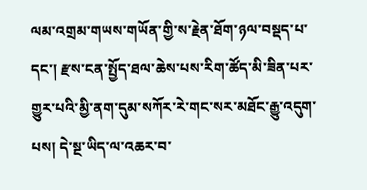ལམ་འགྲམ་གཡས་གཡོན་གྱི་ས་རྗེན་ཐོག་ཉལ་བསྡད་པ་དང་། རྫས་ངན་སྤྱོད་ཐལ་ཆེས་པས་རིག་ཚོད་མི་ཟིན་པར་གྱུར་པའི་མྱི་ནག་དུམ་སཀོར་རེ་གང་སར་མཐོང་རྒྱུ་འདུག་པས། དེ་སྔ་ཡིད་ལ་འཆར་བ་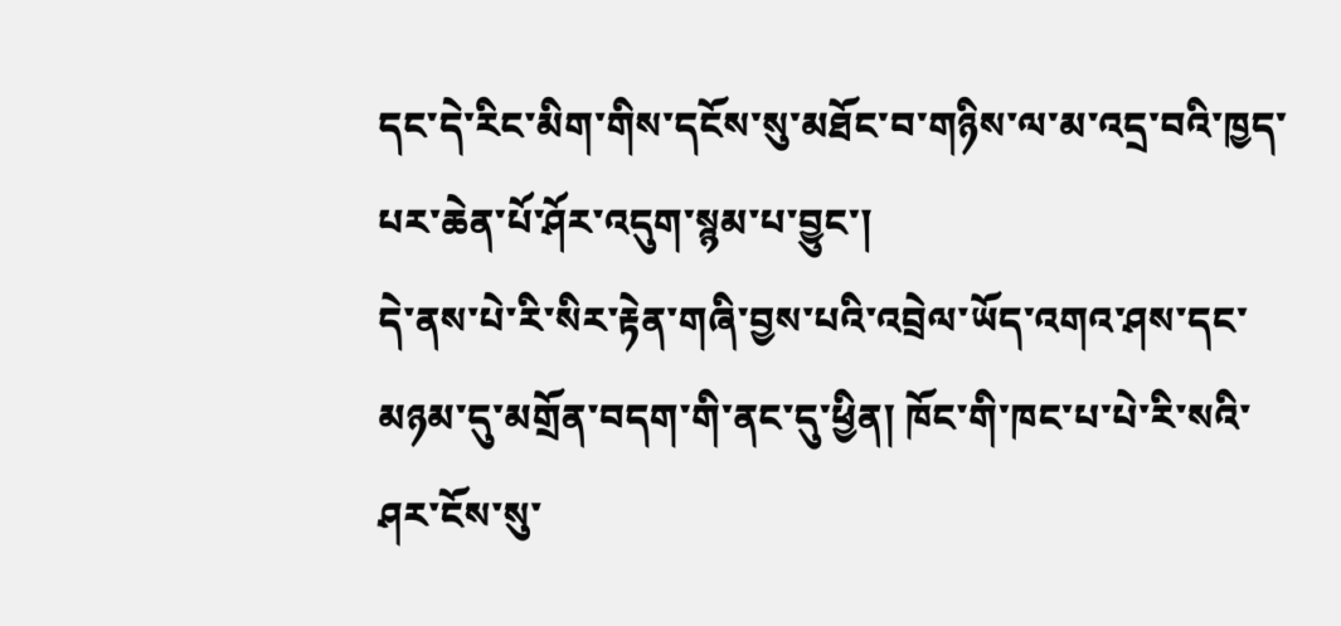དང་དེ་རིང་མིག་གིས་དངོས་སུ་མཐོང་བ་གཉིས་ལ་མ་འདྲ་བའི་ཁྱད་པར་ཆེན་པོ་ཤོར་འདུག་སྙམ་པ་བྱུང་།
དེ་ནས་པེ་རི་སིར་རྟེན་གཞི་བྱས་པའི་འབྲེལ་ཡོད་འགའ་ཤས་དང་མཉམ་དུ་མགྲོན་བདག་གི་ནང་དུ་ཕྱིན། ཁོང་གི་ཁང་པ་པེ་རི་སའི་ཤར་ངོས་སུ་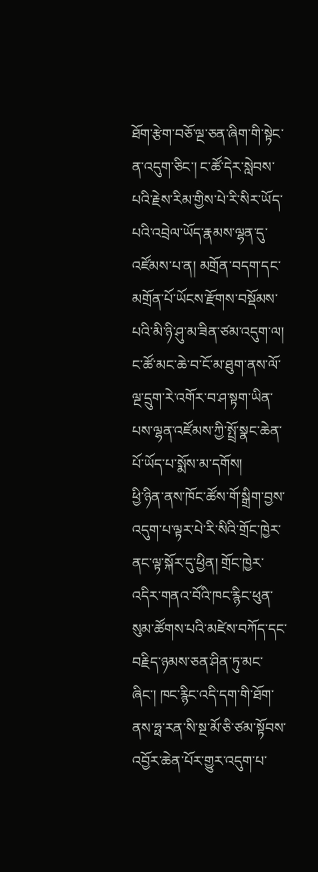ཐོག་རྩེག་བཅོ་ལྔ་ཅན་ཞིག་གི་སྟེང་ན་འདུག་ཅིང་། ང་ཚོ་དེར་སླེབས་པའི་རྗེས་རིམ་གྱིས་པེ་རི་སིར་ཡོད་པའི་འབྲེལ་ཡོད་རྣམས་ལྷན་དུ་འཛོམས་པ་ན། མགྲོན་བདག་དང་མགྲོན་པོ་ཡོངས་རྫོགས་བསྡོམས་པའི་མི་ཉི་ཤུ་མ་ཟིན་ཙམ་འདུག་ལ། ང་ཚོ་མང་ཆེ་བ་ངོ་མ་ཐུག་ནས་ལོ་ལྔ་དྲུག་རེ་འགོར་བ་ཤ་སྟག་ཡིན་པས་ལྷན་འཛོམས་ཀྱི་སྤྲོ་སྣང་ཆེན་པོ་ཡོད་པ་སྨོས་མ་དགོས།
ཕྱི་ཉིན་ནས་ཁོང་ཚོས་གོ་སྒྲིག་བྱས་འདུག་པ་ལྟར་པེ་རི་སིའི་གྲོང་ཁྱེར་ནང་ལྟ་སྐོར་དུ་ཕྱིན། གྲོང་ཁྱེར་འདིར་གནའ་བོའི་ཁང་རྙིང་ཕུན་སུམ་ཚོགས་པའི་མཛེས་བཀོད་དང་བརྗིད་ཉམས་ཅན་ཤིན་ཏུ་མང་ཞིང་། ཁང་རྙིང་འདི་དག་གི་ཐོག་ནས་ཧྥ་རན་སི་སྔ་མོ་ཅི་ཙམ་སྟོབས་འབྱོར་ཆེན་པོར་གྱུར་འདུག་པ་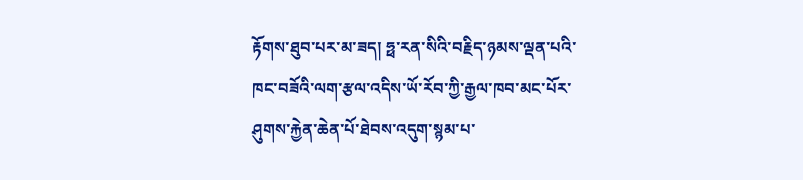རྟོགས་ཐུབ་པར་མ་ཟད། ཧྥ་རན་སིའི་བརྗིད་ཉམས་ལྡན་པའི་ཁང་བཟོའི་ལག་རྩལ་འདིས་ཡོ་རོབ་ཀྱི་རྒྱལ་ཁབ་མང་པོར་ཤུགས་རྐྱེན་ཆེན་པོ་ཐེབས་འདུག་སྙམ་པ་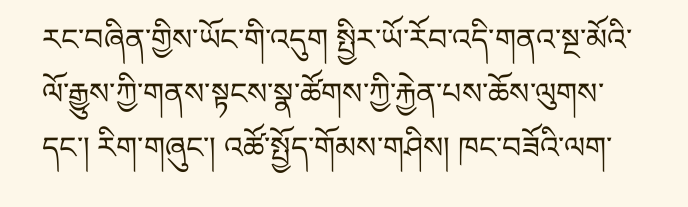རང་བཞིན་གྱིས་ཡོང་གི་འདུག སྤྱིར་ཡོ་རོབ་འདི་གནའ་སྔ་མོའི་ལོ་རྒྱུས་ཀྱི་གནས་སྟངས་སྣ་ཚོགས་ཀྱི་རྐྱེན་པས་ཆོས་ལུགས་དང་། རིག་གཞུང་། འཚོ་སྤྱོད་གོམས་གཤིས། ཁང་བཟོའི་ལག་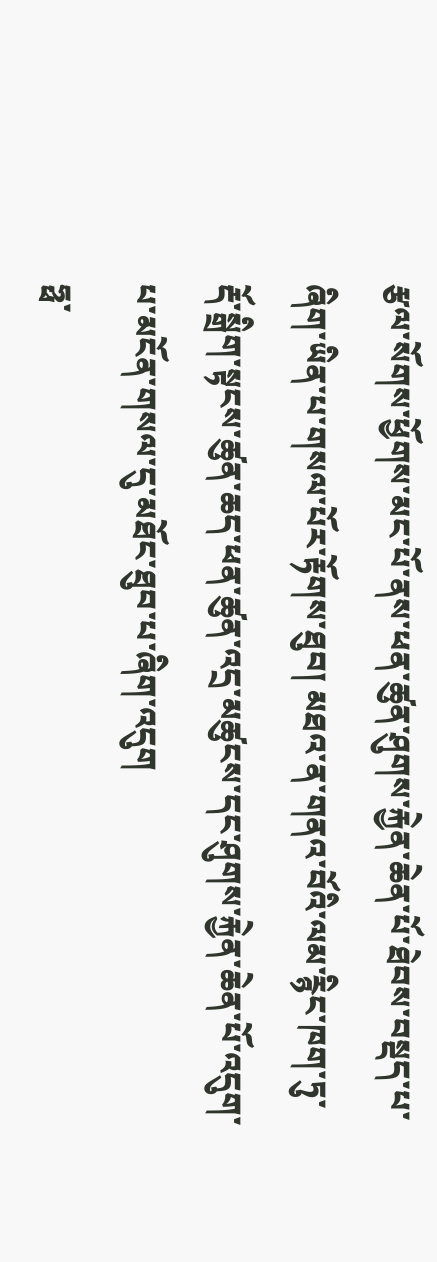རྩལ་སོགས་ཕྱོགས་མང་པོ་ནས་ཕན་ཚུན་ཤུགས་རྐྱེན་ཆེན་པོ་ཐེབས་བསྡད་པ་ཞིག་ཡིན་པ་གསལ་པོར་རྟོགས་ཐུབ། མཐའ་ན་གནའ་བོའི་ལམ་རྙིང་ཁག་ཏུ་རྡོ་སྒྲིག་སྟངས་ཚུན་ཆད་ཕན་ཚུན་འདྲ་མཚུངས་དང་ཤུགས་རྐྱེན་ཆེན་པོ་འདུག་པ་མངོན་གསལ་དུ་མཐོང་ཐུབ་པ་ཞིག་འདུག
ཧྥ་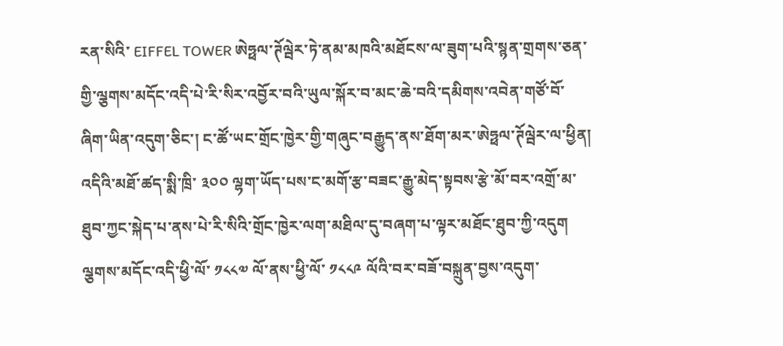རན་སིའི་ EIFFEL TOWER ཨེཧྥལ་ཊོལྦེར་ཏེ་ནམ་མཁའི་མཐོངས་ལ་ཟུག་པའི་སྙན་གྲགས་ཅན་གྱི་ལྕགས་མདོང་འདི་པེ་རི་སིར་འབྱོར་བའི་ཡུལ་སྐོར་བ་མང་ཆེ་བའི་དམིགས་འབེན་གཙོ་བོ་ཞིག་ཡིན་འདུག་ཅིང་། ང་ཚོ་ཡང་གྲོང་ཁྱེར་གྱི་གཞུང་བརྒྱུད་ནས་ཐོག་མར་ཨེཧྥལ་ཊོལྦེར་ལ་ཕྱིན། འདིའི་མཐོ་ཚད་སྨི་ཁྲི་ ༣༠༠ ལྷག་ཡོད་པས་ང་མགོ་རྩ་བཟང་རྒྱུ་མེད་སྟབས་རྩེ་མོ་བར་འགྲོ་མ་ཐུབ་ཀྱང་སྐེད་པ་ནས་པེ་རི་སིའི་གྲོང་ཁྱེར་ལག་མཐིལ་དུ་བཞག་པ་ལྟར་མཐོང་ཐུབ་ཀྱི་འདུག ལྕགས་མདོང་འདི་ཕྱི་ལོ་ ༡༨༨༧ ལོ་ནས་ཕྱི་ལོ་ ༡༨༨༩ ལོའི་བར་བཟོ་བསྐྲུན་བྱས་འདུག་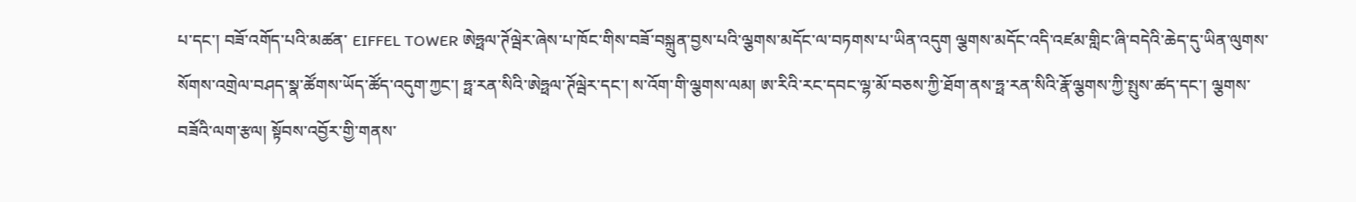པ་དང་། བཟོ་འགོད་པའི་མཚན་ EIFFEL TOWER ཨེཧྥལ་ཊོལྦེར་ཞེས་པ་ཁོང་གིས་བཟོ་བསྐྲུན་བྱས་པའི་ལྕགས་མདོང་ལ་བཏགས་པ་ཡིན་འདུག ལྕགས་མདོང་འདི་འཛམ་གླིང་ཞི་བདེའི་ཆེད་དུ་ཡིན་ལུགས་སོགས་འགྲེལ་བཤད་སྣ་ཚོགས་ཡོད་ཚོད་འདུག་ཀྱང་། ཧྥ་རན་སིའི་ཨེཧྥལ་ཊོལྦེར་དང་། ས་འོག་གི་ལྕགས་ལམ། ཨ་རིའི་རང་དབང་ལྷ་མོ་བཅས་ཀྱི་ཐོག་ནས་ཧྥ་རན་སིའི་རྣོ་ལྕགས་ཀྱི་སྤུས་ཚད་དང་། ལྕགས་བཟོའི་ལག་རྩལ། སྟོབས་འབྱོར་གྱི་གནས་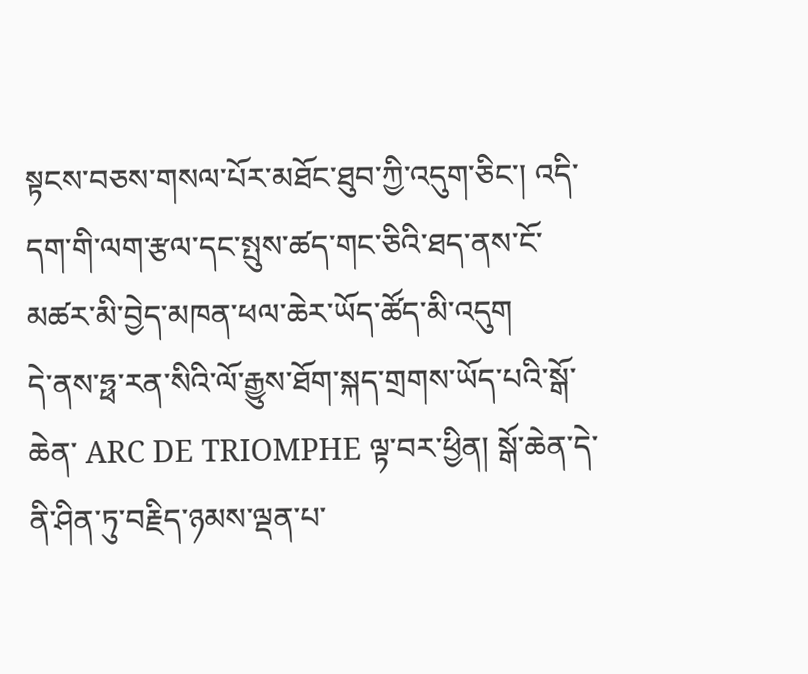སྟངས་བཅས་གསལ་པོར་མཐོང་ཐུབ་ཀྱི་འདུག་ཅིང་། འདི་དག་གི་ལག་རྩལ་དང་སྤུས་ཚད་གང་ཅིའི་ཐད་ནས་ངོ་མཚར་མི་བྱེད་མཁན་ཕལ་ཆེར་ཡོད་ཚོད་མི་འདུག
དེ་ནས་ཧྥ་རན་སིའི་ལོ་རྒྱུས་ཐོག་སྐད་གྲགས་ཡོད་པའི་སྒོ་ཆེན་ ARC DE TRIOMPHE ལྟ་བར་ཕྱིན། སྒོ་ཆེན་དེ་ནི་ཤིན་ཏུ་བརྗིད་ཉམས་ལྡན་པ་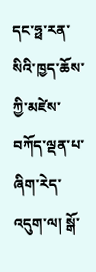དང་ཧྥ་རན་སིའི་ཁྱད་ཆོས་ཀྱི་མཛེས་བཀོད་ལྡན་པ་ཞིག་རེད་འདུག་ལ། སྒོ་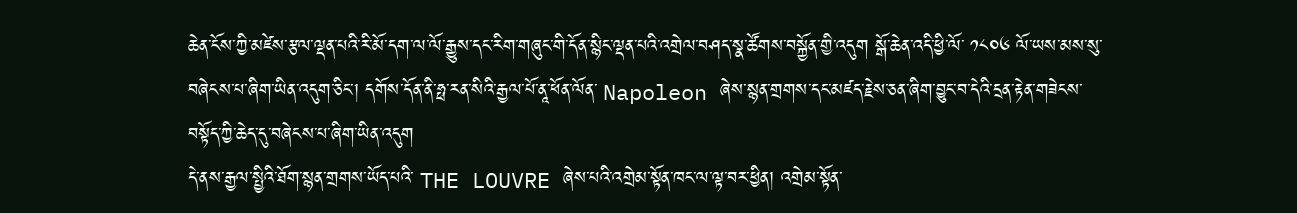ཆེན་ངོས་ཀྱི་མཛེས་རྩལ་ལྡན་པའི་རི་མོ་དག་ལ་ལོ་རྒྱུས་དང་རིག་གཞུང་གི་དོན་སྙིང་ལྡན་པའི་འགྲེལ་བཤད་སྣ་ཚོགས་བསྐྱོན་གྱི་འདུག སྒོ་ཆེན་འདི་ཕྱི་ལོ་ ༡༨༠༦ ལོ་ཡས་མས་སུ་བཞེངས་པ་ཞིག་ཡིན་འདུག་ཅིང་། དགོས་དོན་ནི་ཧྥ་རན་སིའི་རྒྱལ་པོ་ནཱ་ཕོན་ལོན་ Napoleon ཞེས་སྙན་གྲགས་དང་མཛད་རྗེས་ཅན་ཞིག་བྱུང་བ་དེའི་དྲན་རྟེན་གཟེངས་བསྟོད་ཀྱི་ཆེད་དུ་བཞེངས་པ་ཞིག་ཡིན་འདུག
དེ་ནས་རྒྱལ་སྤྱིའི་ཐོག་སྙན་གྲགས་ཡོད་པའི་ THE LOUVRE ཞེས་པའི་འགྲེམ་སྟོན་ཁང་ལ་ལྟ་བར་ཕྱིན། འགྲེམ་སྟོན་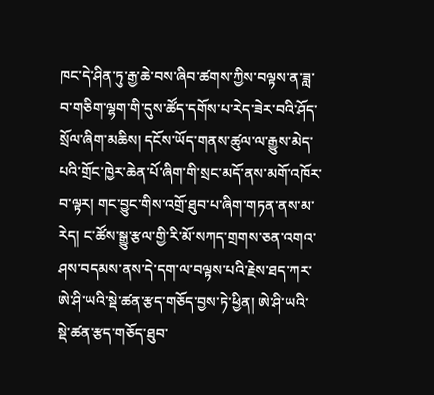ཁང་དེ་ཤིན་ཏུ་རྒྱ་ཆེ་བས་ཞིབ་ཚགས་ཀྱིས་བལྟས་ན་ཟླ་བ་གཅིག་ལྷག་གི་དུས་ཚོད་དགོས་པ་རེད་ཟེར་བའི་ཤོད་སྲོལ་ཞིག་མཆིས། དངོས་ཡོད་གནས་ཚུལ་ལ་རྒྱུས་མེད་པའི་གྲོང་ཁྱེར་ཆེན་པོ་ཞིག་གི་སྲང་མདོ་ནས་མགོ་འཁོར་བ་ལྟར། གང་བྱུང་གིས་འགྲོ་ཐུབ་པ་ཞིག་གཏན་ནས་མ་རེད། ང་ཚོས་སྒྱུ་རྩལ་གྱི་རི་མོ་སཀད་གྲགས་ཅན་འགའ་ཤས་བདམས་ནས་དེ་དག་ལ་བལྟས་པའི་རྗེས་ཐད་ཀར་ཨེ་ཤི་ཡའི་སྡེ་ཚན་རྩད་གཅོད་བྱས་ཏེ་ཕྱིན། ཨེ་ཤི་ཡའི་སྡེ་ཚན་རྩད་གཅོད་ཐུབ་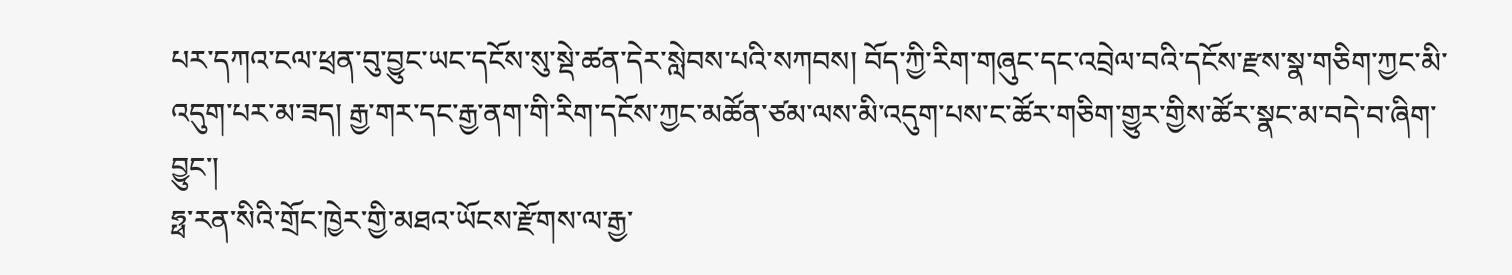པར་དཀའ་ངལ་ཕྲན་བུ་བྱུང་ཡང་དངོས་སུ་སྡེ་ཚན་དེར་སླེབས་པའི་སཀབས། བོད་ཀྱི་རིག་གཞུང་དང་འབྲེལ་བའི་དངོས་རྫས་སྣ་གཅིག་ཀྱང་མི་འདུག་པར་མ་ཟད། རྒྱ་གར་དང་རྒྱ་ནག་གི་རིག་དངོས་ཀྱང་མཚོན་ཙམ་ལས་མི་འདུག་པས་ང་ཚོར་གཅིག་གྱུར་གྱིས་ཚོར་སྣང་མ་བདེ་བ་ཞིག་བྱུང་།
ཧྥ་རན་སིའི་གྲོང་ཁྱེར་གྱི་མཐའ་ཡོངས་རྫོགས་ལ་རྒྱ་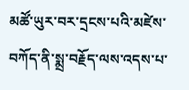མཚོ་ཡུར་བར་དྲངས་པའི་མཛེས་བཀོད་ནི་སྨྲ་བརྗོད་ལས་འདས་པ་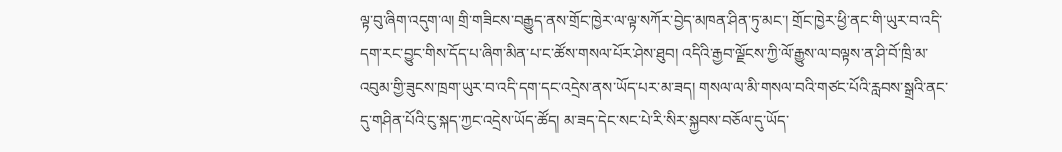ལྟ་བུ་ཞིག་འདུག་ལ། གྲི་གཟིངས་བརྒྱུད་ནས་གྲོང་ཁྱེར་ལ་ལྟ་སཀོར་བྱེད་མཁན་ཤིན་ཏུ་མང་། གྲོང་ཁྱེར་ཕྱི་ནང་གི་ཡུར་བ་འདི་དག་རང་བྱུང་གིས་དོད་པ་ཞིག་མིན་པ་ང་ཚོས་གསལ་པོར་ཤེས་ཐུབ། འདིའི་རྒྱབ་ལྗོངས་ཀྱི་ལོ་རྒྱུས་ལ་བལྟས་ན་ཤི་བོ་ཁྲི་མ་འབུམ་གྱི་ཟུངས་ཁྲག་ཡུར་བ་འདི་དག་དང་འདྲེས་ནས་ཡོད་པར་མ་ཟད། གསལ་ལ་མི་གསལ་བའི་གཙང་པོའི་རླབས་སྒྲའི་ནང་དུ་གཤིན་པོའི་ངུ་སྐད་ཀྱང་འདྲེས་ཡོད་ཚོད། མ་ཟད་དེང་སང་པེ་རི་སིར་སྐྱབས་བཅོལ་དུ་ཡོད་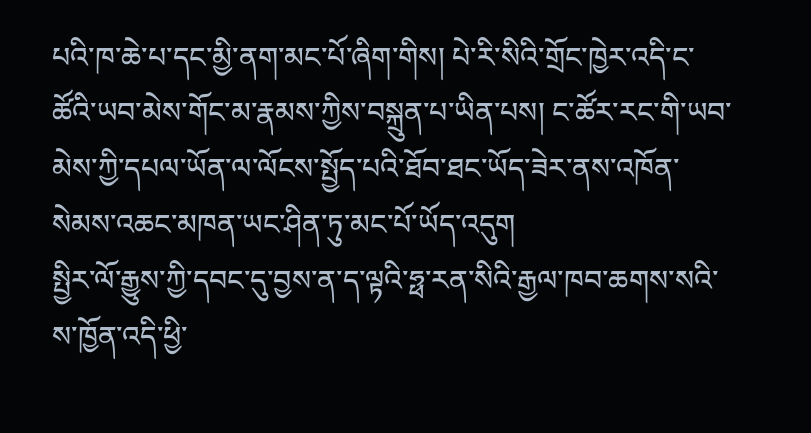པའི་ཁ་ཆེ་པ་དང་མྱི་ནག་མང་པོ་ཞིག་གིས། པེ་རི་སིའི་གྲོང་ཁྱེར་འདི་ང་ཚོའི་ཡབ་མེས་གོང་མ་རྣམས་ཀྱིས་བསྐྲུན་པ་ཡིན་པས། ང་ཚོར་རང་གི་ཡབ་མེས་ཀྱི་དཔལ་ཡོན་ལ་ལོངས་སྤྱོད་པའི་ཐོབ་ཐང་ཡོད་ཟེར་ནས་འཁོན་སེམས་འཆང་མཁན་ཡང་ཤིན་ཏུ་མང་པོ་ཡོད་འདུག
སྤྱིར་ལོ་རྒྱུས་ཀྱི་དབང་དུ་བྱས་ན་ད་ལྟའི་ཧྥ་རན་སིའི་རྒྱལ་ཁབ་ཆགས་སའི་ས་ཁྱོན་འདི་ཕྱི་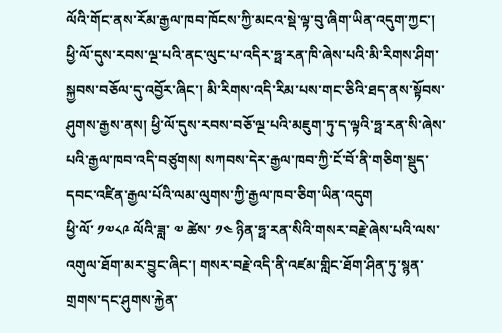ལོའི་གོང་ནས་རོམ་རྒྱལ་ཁབ་ཁོངས་ཀྱི་མངའ་སྡེ་ལྟ་བུ་ཞིག་ཡིན་འདུག་ཀྱང་། ཕྱི་ལོ་དུས་རབས་ལྔ་པའི་ནང་ལུང་པ་འདིར་ཧྥ་རན་ཁི་ཞེས་པའི་མི་རིགས་ཤིག་སྐྱབས་བཅོལ་དུ་འབྱོར་ཞིང་། མི་རིགས་འདི་རིམ་པས་གང་ཅིའི་ཐད་ནས་སྟོབས་ཤུགས་རྒྱས་ནས། ཕྱི་ལོ་དུས་རབས་བཅོ་ལྔ་པའི་མཇུག་ཏུ་ད་ལྟའི་ཧྥ་རན་སི་ཞེས་པའི་རྒྱལ་ཁབ་འདི་བཙུགས། སཀབས་དེར་རྒྱལ་ཁབ་ཀྱི་ངོ་བོ་ནི་གཅིག་སྡུད་དབང་འཛིན་རྒྱལ་པོའི་ལམ་ལུགས་ཀྱི་རྒྱལ་ཁབ་ཅིག་ཡིན་འདུག
ཕྱི་ལོ་ ༡༧༨༩ ལོའི་ཟླ་ ༧ ཚེས་ ༡༤ ཉིན་ཧྥ་རན་སིའི་གསར་བརྗེ་ཞེས་པའི་ལས་འགུལ་ཐོག་མར་བྱུང་ཞིང་། གསར་བརྗེ་འདི་ནི་འཛམ་གླིང་ཐོག་ཤིན་ཏུ་སྙན་གྲགས་དང་ཤུགས་རྐྱེན་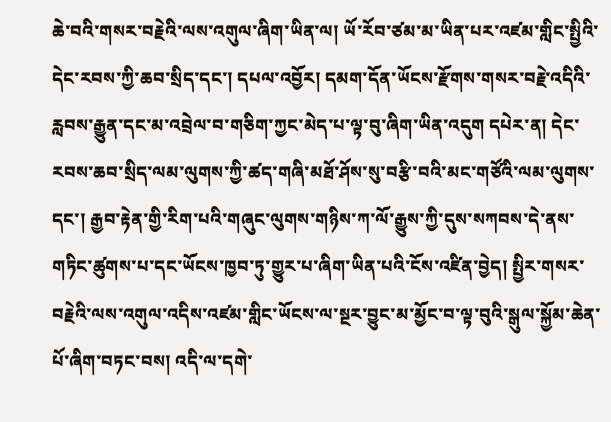ཆེ་བའི་གསར་བརྗེའི་ལས་འགུལ་ཞིག་ཡིན་ལ། ཡོ་རོབ་ཙམ་མ་ཡིན་པར་འཛམ་གླིང་སྤྱིའི་དེང་རབས་ཀྱི་ཆབ་སྲིད་དང་། དཔལ་འབྱོར། དམག་དོན་ཡོངས་རྫོགས་གསར་བརྗེ་འདིའི་རླབས་རྒྱུན་དང་མ་འབྲེལ་བ་གཅིག་ཀྱང་མེད་པ་ལྟ་བུ་ཞིག་ཡིན་འདུག དཔེར་ན། དེང་རབས་ཆབ་སྲིད་ལམ་ལུགས་ཀྱི་ཚད་གཞི་མཐོ་ཤོས་སུ་བརྩི་བའི་མང་གཙོའི་ལམ་ལུགས་དང་། རྒྱབ་རྟེན་གྱི་རིག་པའི་གཞུང་ལུགས་གཉིས་ཀ་ལོ་རྒྱུས་ཀྱི་དུས་སཀབས་དེ་ནས་གཏིང་ཚུགས་པ་དང་ཡོངས་ཁྱབ་ཏུ་གྱུར་པ་ཞིག་ཡིན་པའི་ངོས་འཛིན་བྱེད། སྤྱིར་གསར་བརྗེའི་ལས་འགུལ་འདིས་འཛམ་གླིང་ཡོངས་ལ་སྔར་བྱུང་མ་མྱོང་བ་ལྟ་བུའི་སྒུལ་སྐྱོམ་ཆེན་པོ་ཞིག་བཏང་བས། འདི་ལ་དགེ་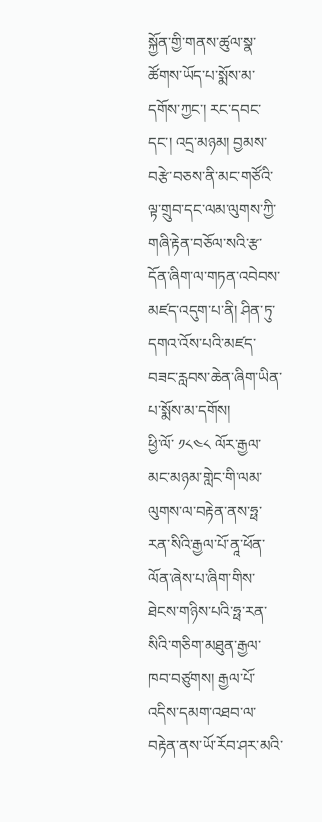སྐྱོན་གྱི་གནས་ཚུལ་སྣ་ཚོགས་ཡོད་པ་སྨོས་མ་དགོས་ཀྱང་། རང་དབང་དང་། འདྲ་མཉམ། བྱམས་བརྩེ་བཅས་ནི་མང་གཙོའི་ལྟ་གྲུབ་དང་ལམ་ལུགས་ཀྱི་གཞི་རྟེན་བཅོལ་སའི་རྩ་དོན་ཞིག་ལ་གཏན་འབེབས་མཛད་འདུག་པ་ནི། ཤིན་ཏུ་དགའ་འོས་པའི་མཛད་བཟང་རླབས་ཆེན་ཞིག་ཡིན་པ་སྨོས་མ་དགོས།
ཕྱི་ལོ་ ༡༨༤༨ ལོར་རྒྱལ་མང་མཉམ་གླེང་གི་ལམ་ལུགས་ལ་བརྟེན་ནས་ཧྥ་རན་སིའི་རྒྱལ་པོ་ནཱ་ཕོན་ལོན་ཞེས་པ་ཞིག་གིས་ཐེངས་གཉིས་པའི་ཧྥ་རན་སིའི་གཅིག་མཐུན་རྒྱལ་ཁབ་བཙུགས། རྒྱལ་པོ་འདིས་དམག་འཐབ་ལ་བརྟེན་ནས་ཡོ་རོབ་ཤར་མའི་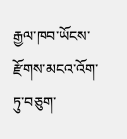རྒྱལ་ཁབ་ཡོངས་རྫོགས་མངའ་འོག་ཏུ་བཅུག་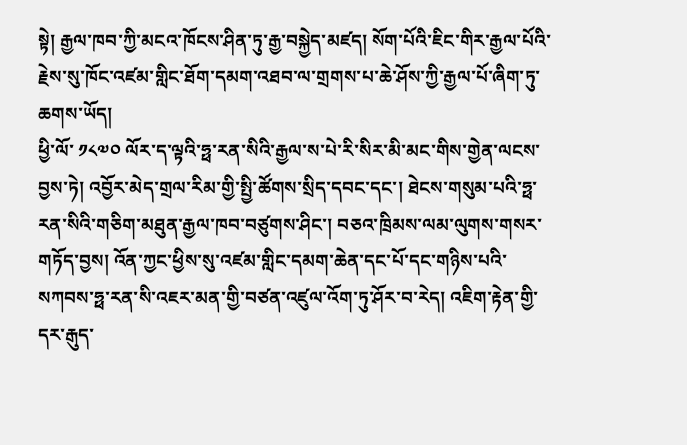སྟེ། རྒྱལ་ཁབ་ཀྱི་མངའ་ཁོངས་ཤིན་ཏུ་རྒྱ་བསྐྱེད་མཛད། སོག་པོའི་ཇིང་གིར་རྒྱལ་པོའི་རྗེས་སུ་ཁོང་འཛམ་གླིང་ཐོག་དམག་འཐབ་ལ་གྲགས་པ་ཆེ་ཤོས་ཀྱི་རྒྱལ་པོ་ཞིག་ཏུ་ཆགས་ཡོད།
ཕྱི་ལོ་ ༡༨༧༠ ལོར་ད་ལྟའི་ཧྥ་རན་སིའི་རྒྱལ་ས་པེ་རི་སིར་མི་མང་གིས་གྱེན་ལངས་བྱས་ཏེ། འབྱོར་མེད་གྲལ་རིམ་གྱི་སྤྱི་ཚོགས་སྲིད་དབང་དང་། ཐེངས་གསུམ་པའི་ཧྥ་རན་སིའི་གཅིག་མཐུན་རྒྱལ་ཁབ་བཙུགས་ཤིང་། བཅའ་ཁྲིམས་ལམ་ལུགས་གསར་གཏོད་བྱས། འོན་ཀྱང་ཕྱིས་སུ་འཛམ་གླིང་དམག་ཆེན་དང་པོ་དང་གཉིས་པའི་སཀབས་ཧྥ་རན་སི་འཇར་མན་གྱི་བཙན་འཛུལ་འོག་ཏུ་ཤོར་བ་རེད། འཇིག་རྟེན་གྱི་དར་རྒུད་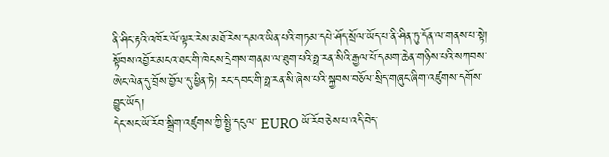ནི་ཤིང་རྟའི་འཁོར་ལོ་ལྟར་རེས་མཐོ་རེས་དམའ་ཡིན་པའི་གཏམ་དཔེ་ཤོད་སྲོལ་ཡོད་པ་ནི་ཤིན་ཏུ་དོན་ལ་གནས་པ་སྟེ། སྟོབས་འབྱོར་མངའ་ཐང་གི་ཁེངས་དྲེགས་གནམ་ལ་ཐུག་པའི་ཧྥ་རན་སིའི་རྒྱལ་པོ་དམག་ཆེན་གཉིས་པའི་སཀབས་ཨེང་ལེན་དུ་བྲོས་བྱོལ་དུ་ཕྱིན་ཏེ། རང་དབང་གི་ཧྥ་རན་སི་ཞེས་པའི་སྐྱབས་བཅོལ་སྲིད་གཞུང་ཞིག་འཛུགས་དགོས་བྱུང་ཡོད།
དེང་སང་ཡོ་རོབ་སྒྲིག་འཛུགས་ཀྱི་སྤྱི་དངུལ་ EURO ཡོ་རོབ་ཅེས་པ་འདི་བེད་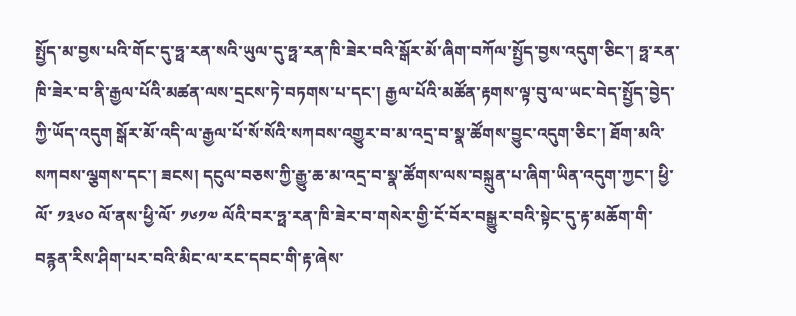སྤྱོད་མ་བྱས་པའི་གོང་དུ་ཧྥ་རན་སའི་ཡུལ་དུ་ཧྥ་རན་ཁི་ཟེར་བའི་སྒོར་མོ་ཞིག་བཀོལ་སྤྱོད་བྱས་འདུག་ཅིང་། ཧྥ་རན་ཁི་ཟེར་བ་ནི་རྒྱལ་པོའི་མཚན་ལས་དྲངས་ཏེ་བཏགས་པ་དང་། རྒྱལ་པོའི་མཚོན་རྟགས་ལྟ་བུ་ལ་ཡང་བེད་སྤྱོད་བྱེད་ཀྱི་ཡོད་འདུག སྒོར་མོ་འདི་ལ་རྒྱལ་པོ་སོ་སོའི་སཀབས་འགྱུར་བ་མ་འདྲ་བ་སྣ་ཚོགས་བྱུང་འདུག་ཅིང་། ཐོག་མའི་སཀབས་ལྕགས་དང་། ཟངས། དངུལ་བཅས་ཀྱི་རྒྱུ་ཆ་མ་འདྲ་བ་སྣ་ཚོགས་ལས་བསྐྲུན་པ་ཞིག་ཡིན་འདུག་ཀྱང་། ཕྱི་ལོ་ ༡༣༦༠ ལོ་ནས་ཕྱི་ལོ་ ༡༦༡༧ ལོའི་བར་ཧྥ་རན་ཁི་ཟེར་བ་གསེར་གྱི་ངོ་བོར་བསྒྱུར་བའི་སྟེང་དུ་རྟ་མཆོག་གི་བརྙན་རིས་ཤིག་པར་བའི་མིང་ལ་རང་དབང་གི་རྟ་ཞེས་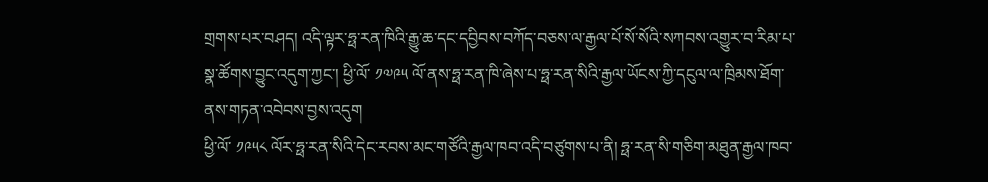གྲགས་པར་བཤད། འདི་ལྟར་ཧྥ་རན་ཁིའི་རྒྱུ་ཆ་དང་དབྱིབས་བཀོད་བཅས་ལ་རྒྱལ་པོ་སོ་སོའི་སཀབས་འགྱུར་བ་རིམ་པ་སྣ་ཚོགས་བྱུང་འདུག་ཀྱང་། ཕྱི་ལོ་ ༡༧༩༥ ལོ་ནས་ཧྥ་རན་ཁི་ཞེས་པ་ཧྥ་རན་སིའི་རྒྱལ་ཡོངས་ཀྱི་དངུལ་ལ་ཁྲིམས་ཐོག་ནས་གཏན་འབེབས་བྱས་འདུག
ཕྱི་ལོ་ ༡༩༥༨ ལོར་ཧྥ་རན་སིའི་དེང་རབས་མང་གཙོའི་རྒྱལ་ཁབ་འདི་བཙུགས་པ་ནི། ཧྥ་རན་སི་གཅིག་མཐུན་རྒྱལ་ཁབ་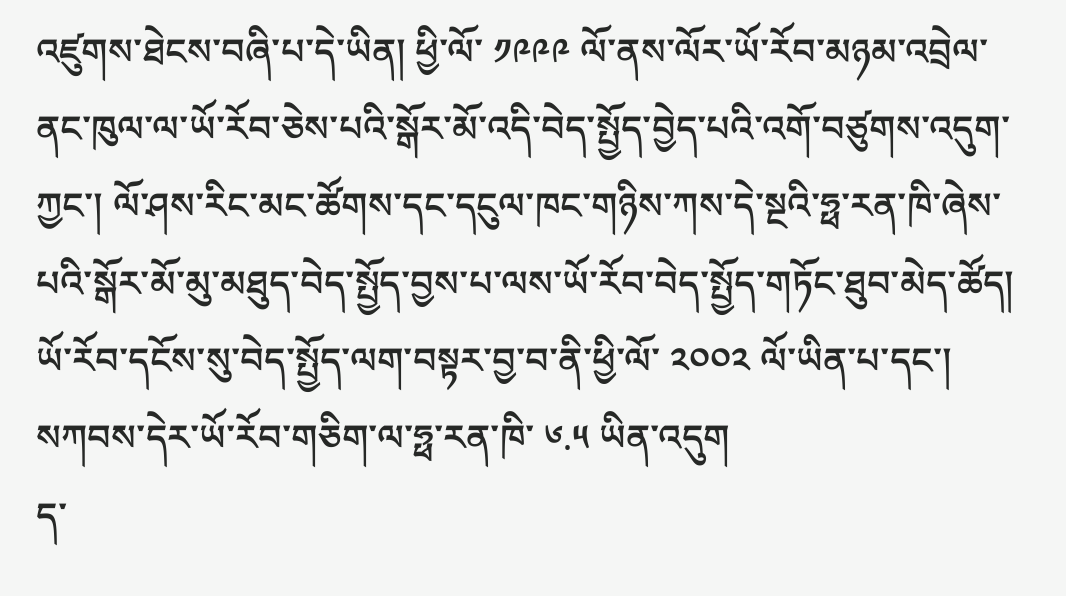འཛུགས་ཐེངས་བཞི་པ་དེ་ཡིན། ཕྱི་ལོ་ ༡༩༩༩ ལོ་ནས་ལོར་ཡོ་རོབ་མཉམ་འབྲེལ་ནང་ཁུལ་ལ་ཡོ་རོབ་ཅེས་པའི་སྒོར་མོ་འདི་བེད་སྤྱོད་བྱེད་པའི་འགོ་བཙུགས་འདུག་ཀྱང་། ལོ་ཤས་རིང་མང་ཚོགས་དང་དངུལ་ཁང་གཉིས་ཀས་དེ་སྔའི་ཧྥ་རན་ཁི་ཞེས་པའི་སྒོར་མོ་མུ་མཐུད་བེད་སྤྱོད་བྱས་པ་ལས་ཡོ་རོབ་བེད་སྤྱོད་གཏོང་ཐུབ་མེད་ཚོད། ཡོ་རོབ་དངོས་སུ་བེད་སྤྱོད་ལག་བསྟར་བྱ་བ་ནི་ཕྱི་ལོ་ ༢༠༠༢ ལོ་ཡིན་པ་དང་། སཀབས་དེར་ཡོ་རོབ་གཅིག་ལ་ཧྥ་རན་ཁི་ ༦.༥ ཡིན་འདུག
ད་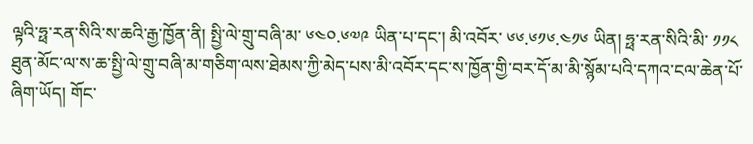ལྟའི་ཧྥ་རན་སིའི་ས་ཆའི་རྒྱ་ཁྱོན་ནི། སྤྱི་ལེ་གྲུ་བཞི་མ་ ༦༤༠.༦༧༩ ཡིན་པ་དང་། མི་འབོར་ ༦༦.༦༡༦.༤༡༦ ཡིན། ཧྥ་རན་སིའི་མི་ ༡༡༨ ཐུན་མོང་ལ་ས་ཆ་སྤྱི་ལེ་གྲུ་བཞི་མ་གཅིག་ལས་ཐེམས་ཀྱི་མེད་པས་མི་འབོར་དང་ས་ཁྱོན་གྱི་བར་དོ་མ་མི་སྙོམ་པའི་དཀའ་ངལ་ཆེན་པོ་ཞིག་ཡོད། གོང་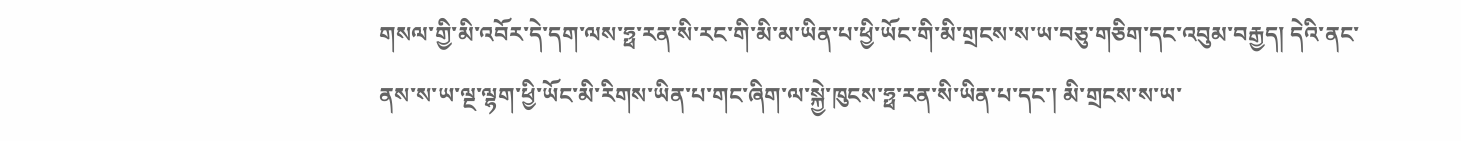གསལ་གྱི་མི་འབོར་དེ་དག་ལས་ཧྥ་རན་སི་རང་གི་མི་མ་ཡིན་པ་ཕྱི་ཡོང་གི་མི་གྲངས་ས་ཡ་བཅུ་གཅིག་དང་འབུམ་བརྒྱད། དེའི་ནང་ནས་ས་ཡ་ལྔ་ལྷག་ཕྱི་ཡོང་མི་རིགས་ཡིན་པ་གང་ཞིག་ལ་སྐྱེ་ཁུངས་ཧྥ་རན་སི་ཡིན་པ་དང་། མི་གྲངས་ས་ཡ་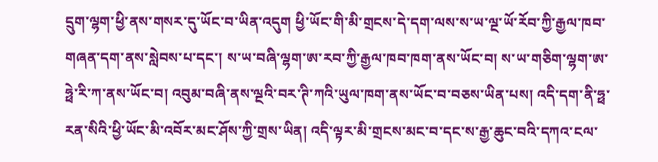དྲུག་ལྷག་ཕྱི་ནས་གསར་དུ་ཡོང་བ་ཡིན་འདུག ཕྱི་ཡོང་གི་མི་གྲངས་དེ་དག་ལས་ས་ཡ་ལྔ་ཡོ་རོབ་ཀྱི་རྒྱལ་ཁབ་གཞན་དག་ནས་སླེབས་པ་དང་། ས་ཡ་བཞི་ལྷག་ཨ་རབ་ཀྱི་རྒྱལ་ཁབ་ཁག་ནས་ཡོང་བ། ས་ཡ་གཅིག་ལྷག་ཨ་ཧྥེ་རི་ཀ་ནས་ཡོང་བ། འབུམ་བཞི་ནས་ལྔའི་བར་ཊི་ཀའི་ཡུལ་ཁག་ནས་ཡོང་བ་བཅས་ཡིན་པས། འདི་དག་ནི་ཧྥ་རན་སིའི་ཕྱི་ཡོང་མི་འབོར་མང་ཤོས་ཀྱི་གྲས་ཡིན། འདི་ལྟར་མི་གྲངས་མང་བ་དང་ས་རྒྱ་ཆུང་བའི་དཀའ་ངལ་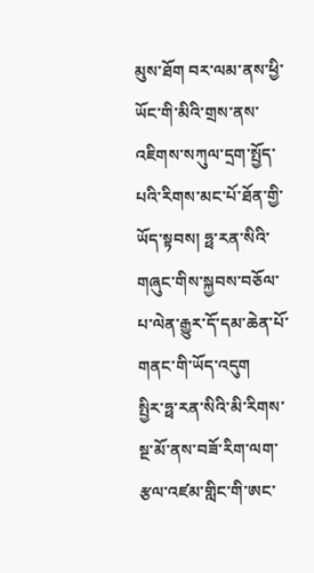མུས་ཐོག བར་ལམ་ནས་ཕྱི་ཡོང་གི་མིའི་གྲས་ནས་འཇིགས་སཀུལ་དྲག་སྤྱོད་པའི་རིགས་མང་པོ་ཐོན་གྱི་ཡོད་སྟབས། ཧྥ་རན་སིའི་གཞུང་གིས་སྐྱབས་བཅོལ་པ་ལེན་རྒྱུར་དོ་དམ་ཆེན་པོ་གནང་གི་ཡོད་འདུག
སྤྱིར་ཧྥ་རན་སིའི་མི་རིགས་སྔ་མོ་ནས་བཟོ་རིག་ལག་རྩལ་འཛམ་གླིང་གི་ཨང་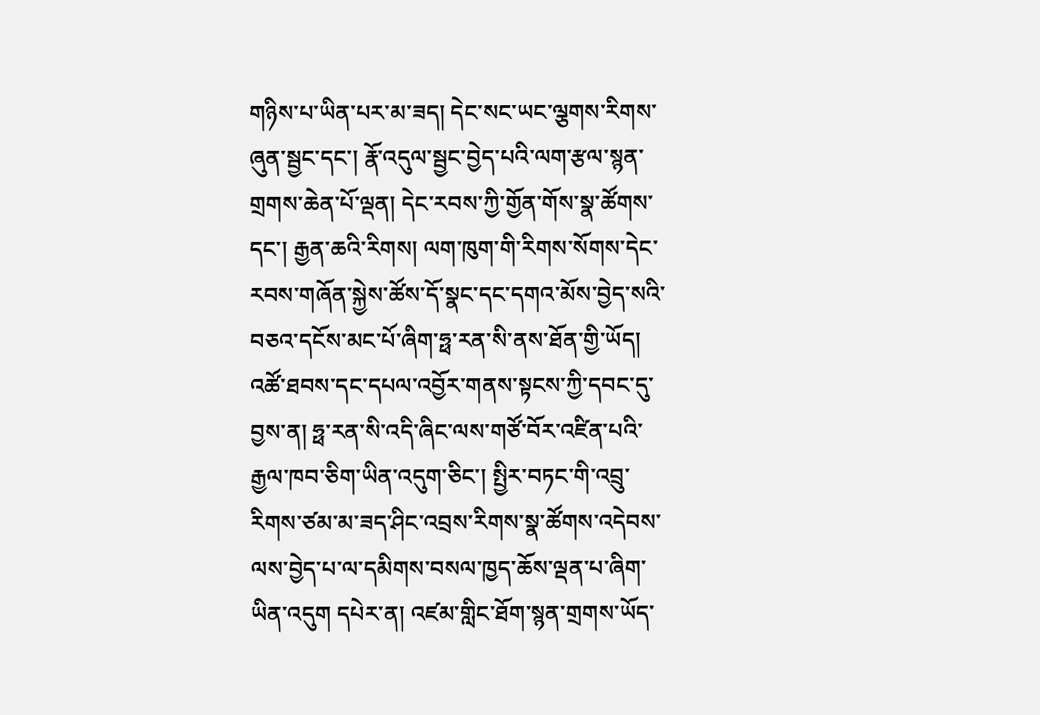གཉིས་པ་ཡིན་པར་མ་ཟད། དེང་སང་ཡང་ལྕགས་རིགས་ཞུན་སྦྱང་དང་། རྣོ་འདུལ་སྦྱང་བྱེད་པའི་ལག་རྩལ་སྙན་གྲགས་ཆེན་པོ་ལྡན། དེང་རབས་ཀྱི་གྱོན་གོས་སྣ་ཚོགས་དང་། རྒྱན་ཆའི་རིགས། ལག་ཁུག་གི་རིགས་སོགས་དེང་རབས་གཞོན་སྐྱེས་ཚོས་དོ་སྣང་དང་དགའ་མོས་བྱེད་སའི་བཅའ་དངོས་མང་པོ་ཞིག་ཧྥ་རན་སི་ནས་ཐོན་གྱི་ཡོད།
འཚོ་ཐབས་དང་དཔལ་འབྱོར་གནས་སྟངས་ཀྱི་དབང་དུ་བྱས་ན། ཧྥ་རན་སི་འདི་ཞིང་ལས་གཙོ་བོར་འཛིན་པའི་རྒྱལ་ཁབ་ཅིག་ཡིན་འདུག་ཅིང་། སྤྱིར་བཏང་གི་འབྲུ་རིགས་ཙམ་མ་ཟད་ཤིང་འབྲས་རིགས་སྣ་ཚོགས་འདེབས་ལས་བྱེད་པ་ལ་དམིགས་བསལ་ཁྱད་ཆོས་ལྡན་པ་ཞིག་ཡིན་འདུག དཔེར་ན། འཛམ་གླིང་ཐོག་སྙན་གྲགས་ཡོད་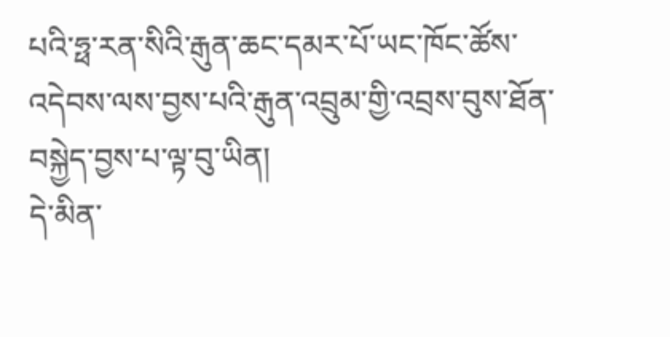པའི་ཧྥ་རན་སིའི་རྒུན་ཆང་དམར་པོ་ཡང་ཁོང་ཚོས་འདེབས་ལས་བྱས་པའི་རྒུན་འབྲུམ་གྱི་འབྲས་བུས་ཐོན་བསྐྱེད་བྱས་པ་ལྟ་བུ་ཡིན།
དེ་མིན་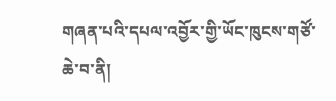གཞན་པའི་དཔལ་འབྱོར་གྱི་ཡོང་ཁུངས་གཙོ་ཆེ་བ་ནི།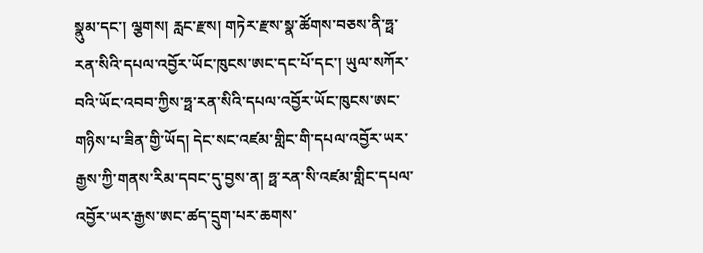སྣུམ་དང་། ལྕགས། རླང་རྫས། གཏེར་རྫས་སྣ་ཚོགས་བཅས་ནི་ཧྥ་རན་སིའི་དཔལ་འབྱོར་ཡོང་ཁུངས་ཨང་དང་པོ་དང་། ཡུལ་སཀོར་བའི་ཡོང་འབབ་ཀྱིས་ཧྥ་རན་སིའི་དཔལ་འབྱོར་ཡོང་ཁུངས་ཨང་གཉིས་པ་ཟིན་གྱི་ཡོད། དེང་སང་འཛམ་གླིང་གི་དཔལ་འབྱོར་ཡར་རྒྱས་ཀྱི་གནས་རིམ་དབང་དུ་བྱས་ན། ཧྥ་རན་སི་འཛམ་གླིང་དཔལ་འབྱོར་ཡར་རྒྱས་ཨང་ཚད་དྲུག་པར་ཆགས་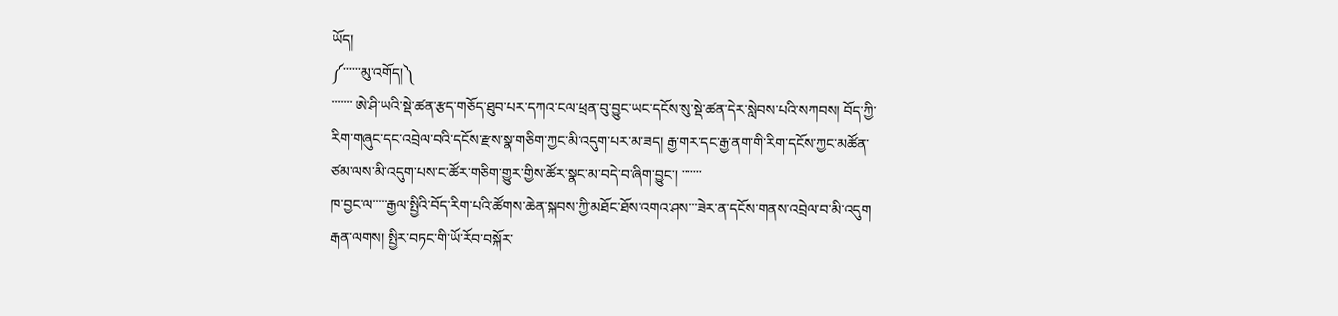ཡོད།
༼་་་་་་མུ་འགོད།༽
་་་་་་་ ཨེ་ཤི་ཡའི་སྡེ་ཚན་རྩད་གཅོད་ཐུབ་པར་དཀའ་ངལ་ཕྲན་བུ་བྱུང་ཡང་དངོས་སུ་སྡེ་ཚན་དེར་སླེབས་པའི་སཀབས། བོད་ཀྱི་རིག་གཞུང་དང་འབྲེལ་བའི་དངོས་རྫས་སྣ་གཅིག་ཀྱང་མི་འདུག་པར་མ་ཟད། རྒྱ་གར་དང་རྒྱ་ནག་གི་རིག་དངོས་ཀྱང་མཚོན་ཙམ་ལས་མི་འདུག་པས་ང་ཚོར་གཅིག་གྱུར་གྱིས་ཚོར་སྣང་མ་བདེ་བ་ཞིག་བྱུང་། ་་་་་་་
ཁ་བྱང་ལ་་་་་རྒྱལ་སྤྱིའི་བོད་རིག་པའི་ཚོགས་ཆེན་སྐབས་ཀྱི་མཐོང་ཐོས་འགའ་ཤས་་་ཟེར་ན་དངོས་གནས་འབྲེལ་བ་མི་འདུག རྒན་ལགས། སྤྱིར་བཏང་གི་ཡོ་རོབ་བསྐོར་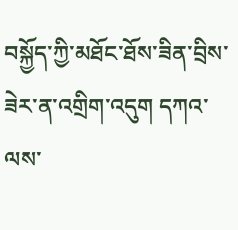བསྐྱོད་ཀྱི་མཐོང་ཐོས་ཟིན་བྲིས་ཟེར་ན་འགྲིག་འདུག དཀའ་ལས་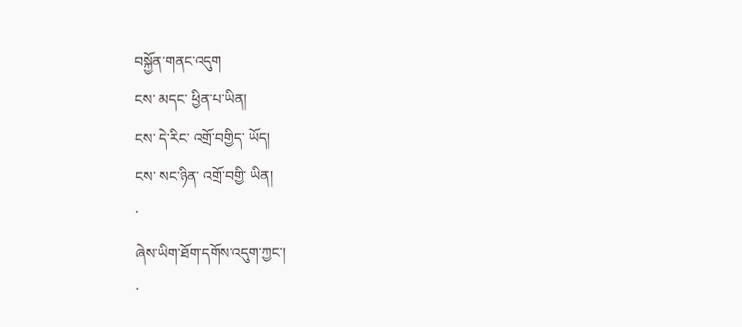བསྐྱོན་གནང་འདུག
ངས་ མདང་ ཕྱིན་པ་ཡིན།
ངས་ དེ་རིང་ འགྲོ་བགྱིད་ ཡོད།
ངས་ སང་ཉིན་ འགྲོ་བགྱི་ ཡིན།
་
ཞེས་ཡིག་ཐོག་དགོས་འདུག་ཀྱང་།
་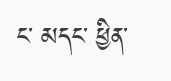ང་ མདང་ ཕྱིན་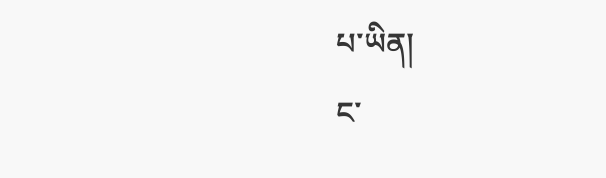པ་ཡིན།
ང་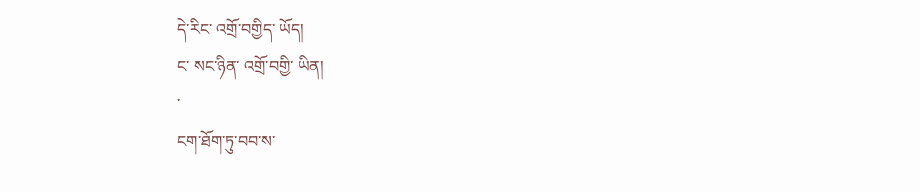དེ་རིང་ འགྲོ་བགྱིད་ ཡོད།
ང་ སང་ཉིན་ འགྲོ་བགྱི་ ཡིན།
་
ངག་ཐོག་ཏུ་བབ་ས་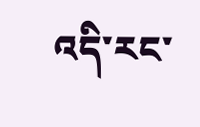འདི་རང་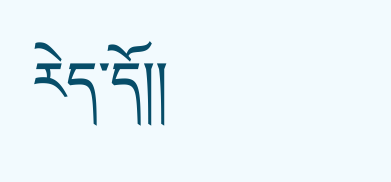རེད་དོ།།